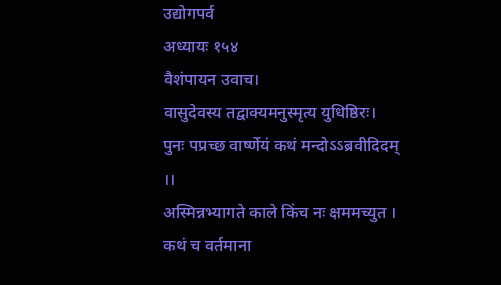उद्योगपर्व
अध्यायः १५४
वैशंपायन उवाच।
वासुदेवस्य तद्वाक्यमनुस्मृत्य युधिष्ठिरः।
पुनः पप्रच्छ वार्ष्णेयं कथं मन्दोऽऽब्रवीदिदम् ।।
अस्मिन्नभ्यागते काले किंच नः क्षममच्युत ।
कथं च वर्तमाना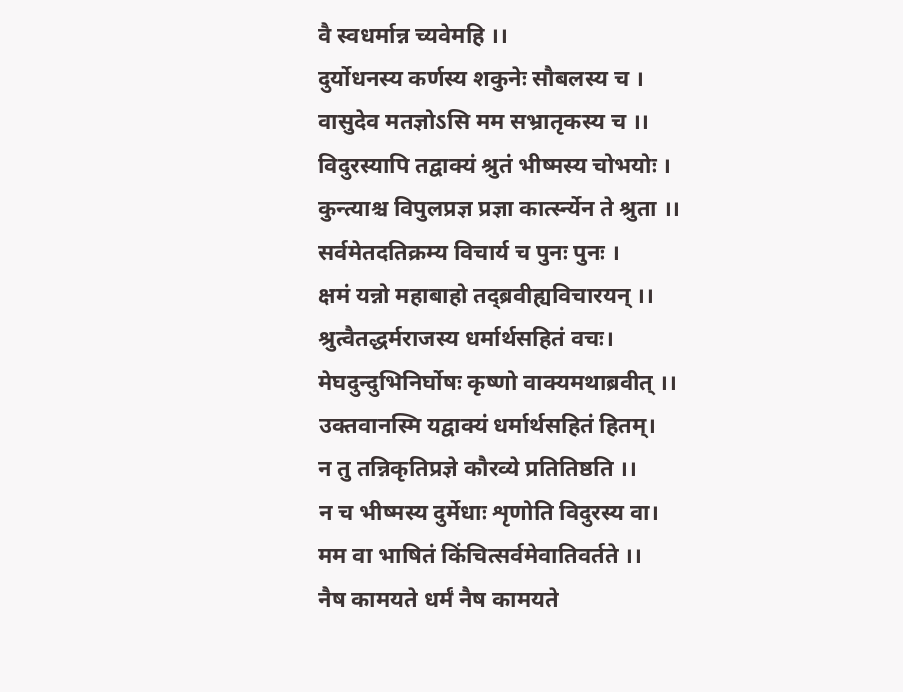वै स्वधर्मान्न च्यवेमहि ।।
दुर्योधनस्य कर्णस्य शकुनेः सौबलस्य च ।
वासुदेव मतज्ञोऽसि मम सभ्रातृकस्य च ।।
विदुरस्यापि तद्वाक्यं श्रुतं भीष्मस्य चोभयोः ।
कुन्त्याश्च विपुलप्रज्ञ प्रज्ञा कार्त्स्न्येन ते श्रुता ।।
सर्वमेतदतिक्रम्य विचार्य च पुनः पुनः ।
क्षमं यन्नो महाबाहो तद्ब्रवीह्यविचारयन् ।।
श्रुत्वैतद्धर्मराजस्य धर्मार्थसहितं वचः।
मेघदुन्दुभिनिर्घोषः कृष्णो वाक्यमथाब्रवीत् ।।
उक्तवानस्मि यद्वाक्यं धर्मार्थसहितं हितम्।
न तु तन्निकृतिप्रज्ञे कौरव्ये प्रतितिष्ठति ।।
न च भीष्मस्य दुर्मेधाः शृणोति विदुरस्य वा।
मम वा भाषितं किंचित्सर्वमेवातिवर्तते ।।
नैष कामयते धर्मं नैष कामयते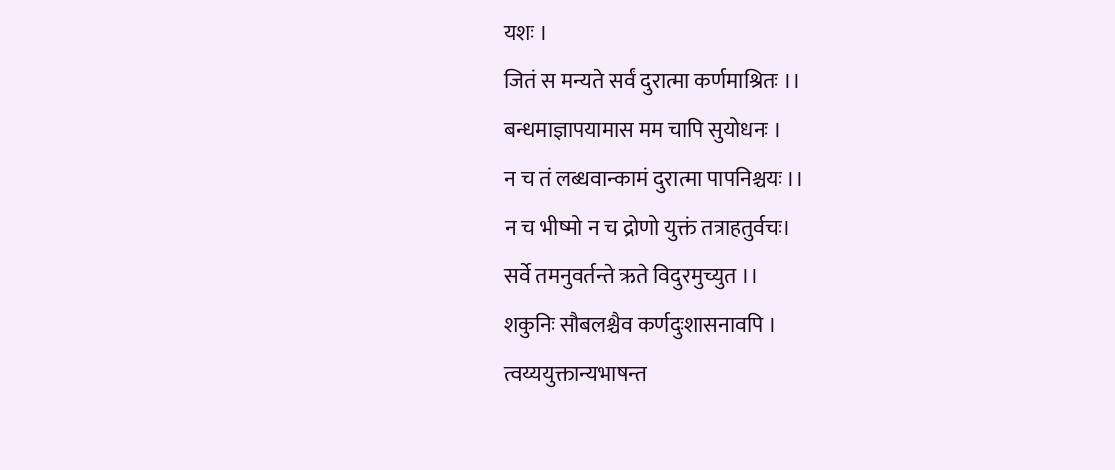यशः ।
जितं स मन्यते सर्वं दुरात्मा कर्णमाश्रितः ।।
बन्धमाज्ञापयामास मम चापि सुयोधनः ।
न च तं लब्धवान्कामं दुरात्मा पापनिश्चयः ।।
न च भीष्मो न च द्रोणो युक्तं तत्राहतुर्वचः।
सर्वे तमनुवर्तन्ते ऋते विदुरमुच्युत ।।
शकुनिः सौबलश्चैव कर्णदुःशासनावपि ।
त्वय्ययुक्तान्यभाषन्त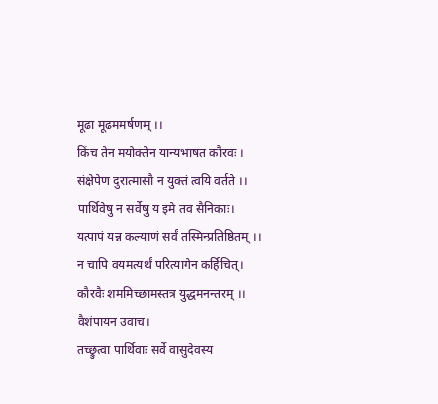मूढा मूढममर्षणम् ।।
किंच तेन मयोक्तेन यान्यभाषत कौरवः ।
संक्षेपेण दुरात्मासौ न युक्तं त्वयि वर्तते ।।
पार्थिवेषु न सर्वेषु य इमे तव सैनिकाः।
यत्पापं यन्न कल्याणं सर्वं तस्मिन्प्रतिष्ठितम् ।।
न चापि वयमत्यर्थं परित्यागेन कर्हिचित्।
कौरवैः शममिच्छामस्तत्र युद्धमनन्तरम् ।।
वैशंपायन उवाच।
तच्छ्रुत्वा पार्थिवाः सर्वे वासुदेवस्य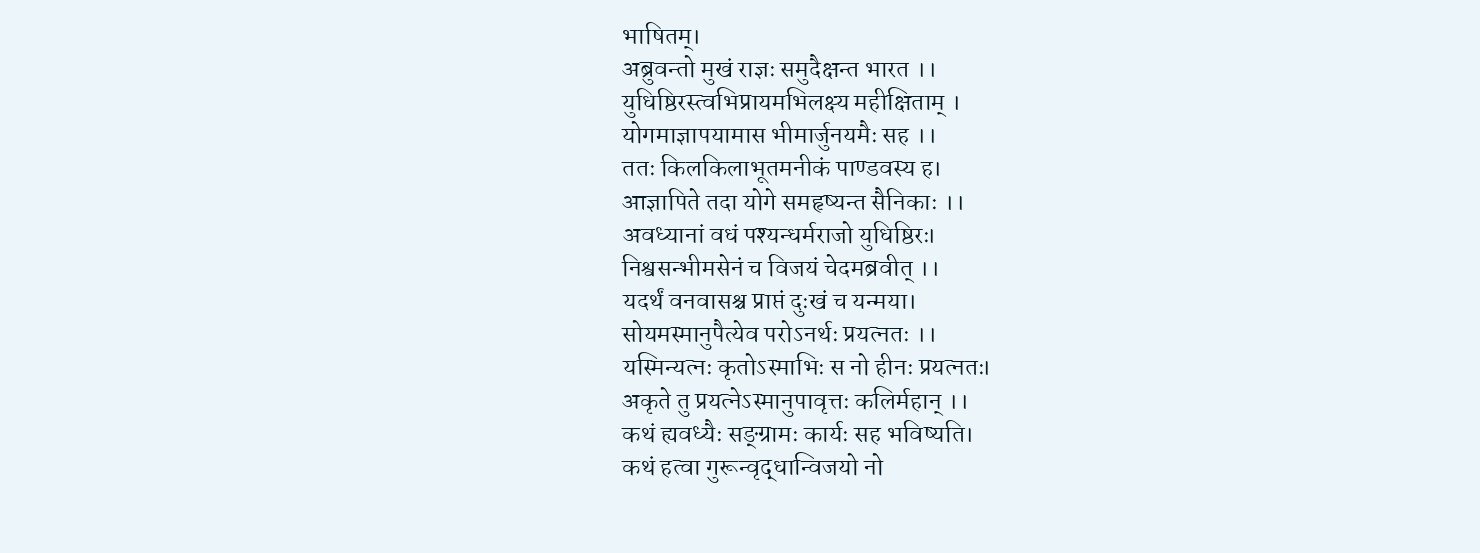भाषितम्।
अब्रुवन्तो मुखं राज्ञः समुदैक्षन्त भारत ।।
युधिष्ठिरस्त्वभिप्रायमभिलक्ष्य महीक्षिताम् ।
योगमाज्ञापयामास भीमार्जुनयमैः सह ।।
ततः किलकिलाभूतमनीकं पाण्डवस्य ह।
आज्ञापिते तदा योगे समहृष्यन्त सैनिकाः ।।
अवध्यानां वधं पश्यन्धर्मराजो युधिष्ठिरः।
निश्वसन्भीमसेनं च विजयं चेदमब्रवीत् ।।
यदर्थं वनवासश्च प्राप्तं दुःखं च यन्मया।
सोयमस्मानुपैत्येव परोऽनर्थः प्रयत्नतः ।।
यस्मिन्यत्नः कृतोऽस्माभिः स नो हीनः प्रयत्नतः।
अकृते तु प्रयत्नेऽस्मानुपावृत्तः कलिर्महान् ।।
कथं ह्यवध्यैः सङ्ग्रामः कार्यः सह भविष्यति।
कथं हत्वा गुरून्वृद्धान्विजयो नो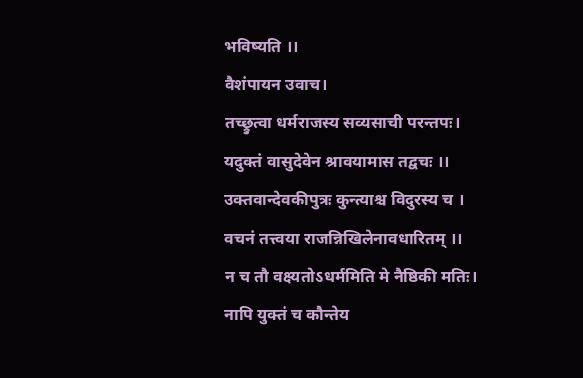भविष्यति ।।
वैशंपायन उवाच।
तच्छ्रुत्वा धर्मराजस्य सव्यसाची परन्तपः।
यदुक्तं वासुदेवेन श्रावयामास तद्वचः ।।
उक्तवान्देवकीपुत्रः कुन्त्याश्च विदुरस्य च ।
वचनं तत्त्वया राजन्निखिलेनावधारितम् ।।
न च तौ वक्ष्यतोऽधर्ममिति मे नैष्ठिकी मतिः।
नापि युक्तं च कौन्तेय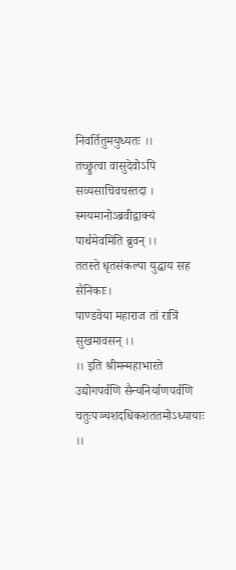निवर्तितुमयुध्यतः ।।
तच्छ्रुत्वा वासुदेवोऽपि सव्यसाचिवचस्तदा ।
स्मयमानोऽब्रवीद्वाक्यं पार्थमेवमिति ब्रुवन् ।।
ततस्ते धृतसंकल्पा युद्धाय सह सैनिकाः।
पाण्डवेया महाराज तां रात्रिं सुखमावसन् ।।
।। इति श्रीमन्महाभारते
उद्योगपर्वणि सैन्यनिर्याणपर्वणि
चतुःपञ्चशदधिकशततमोऽध्यायाः ।।